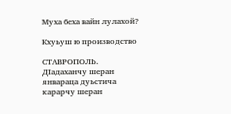Муха беха вайн лулахой?

Кхуьуш ю производство

СТАВРОПОЛЬ. ДIадаханчу шеран январаца дуьстича карарчу шеран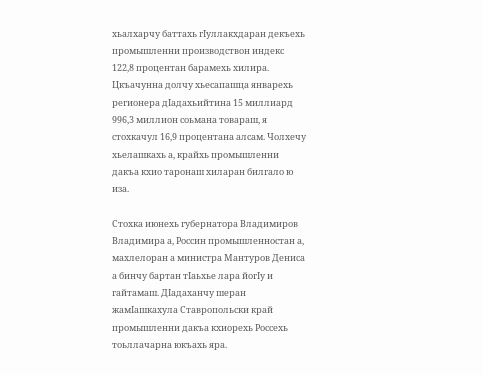хьалхарчу баттахь гIуллакхдаран декъехь промышленни производствон индекс 122,8 процентан барамехь хилира. Цкъачунна долчу хьесапашца январехь регионера дIадахьийтина 15 миллиард 996,3 миллион соьмана товараш, я стохкачул 16,9 процентана алсам. Чолхечу хьелашкахь а, крайхь промышленни дакъа кхио таронаш хиларан билгало ю иза.

Стохка июнехь губернатора Владимиров Владимира а, Россин промышленностан а, махлелоран а министра Мантуров Дениса а бинчу бартан тIаьхье лара йогIу и гайтамаш. ДIадаханчу шеран жамIашкахула Ставропольски край промышленни дакъа кхиорехь Россехь тоьллачарна юкъахь яра.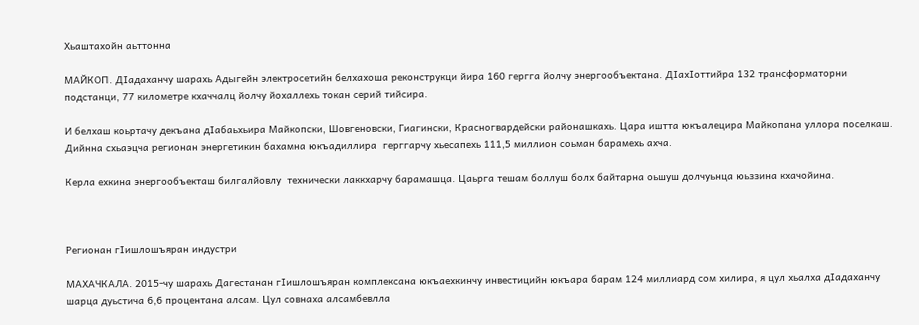Хьаштахойн аьттонна

МАЙКОП. ДIадаханчу шарахь Адыгейн электросетийн белхахоша реконструкци йира 160 гергга йолчу энергообъектана. ДIахIоттийра 132 трансформаторни подстанци, 77 километре кхаччалц йолчу йохаллехь токан серий тийсира.

И белхаш коьртачу декъана дIабаьхьира Майкопски, Шовгеновски, Гиагински, Красногвардейски районашкахь. Цара иштта юкъалецира Майкопана уллора поселкаш. Дийнна схьаэцча регионан энергетикин бахамна юкъадиллира  герггарчу хьесапехь 111,5 миллион соьман барамехь ахча.

Керла ехкина энергообъекташ билгалйовлу  технически лаккхарчу барамашца. Цаьрга тешам боллуш болх байтарна оьшуш долчуьнца юьззина кхачойина.



Регионан гIишлошъяран индустри

МАХАЧКАЛА. 2015-чу шарахь Дагестанан гIишлошъяран комплексана юкъаехкинчу инвестицийн юкъара барам 124 миллиард сом хилира, я цул хьалха дIадаханчу шарца дуьстича 6,6 процентана алсам. Цул совнаха алсамбевлла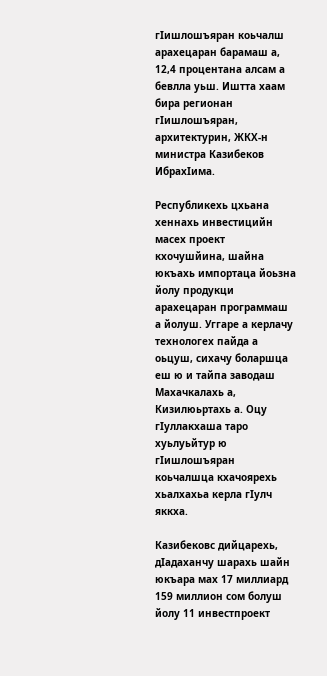гIишлошъяран коьчалш арахецаран барамаш а, 12,4 процентана алсам а бевлла уьш. Иштта хаам бира регионан гIишлошъяран, архитектурин, ЖКХ-н министра Казибеков ИбрахIима.

Республикехь цхьана хеннахь инвестицийн масех проект кхочушйина, шайна юкъахь импортаца йоьзна йолу продукци арахецаран программаш а йолуш. Уггаре а керлачу технологех пайда а оьцуш, сихачу боларшца еш ю и тайпа заводаш Махачкалахь а, Кизилюьртахь а. Оцу гIуллакхаша таро хуьлуьйтур ю гIишлошъяран коьчалшца кхачоярехь хьалхахьа керла гIулч яккха.

Казибековс дийцарехь, дIадаханчу шарахь шайн юкъара мах 17 миллиард 159 миллион сом болуш йолу 11 инвестпроект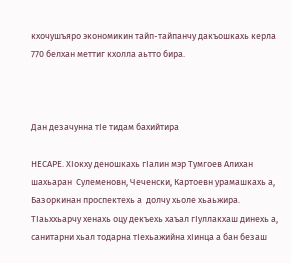кхочушъяро экономикин тайп-тайпанчу дакъошкахь керла 770 белхан меттиг кхолла аьтто бира.



Дан дезачунна тIе тидам бахийтира

НЕСАРЕ. ХIокху деношкахь гIалин мэр Тумгоев Алихан шахьаран  Сулеменовн, Чеченски, Картоевн урамашкахь а, Базоркинан проспектехь а  долчу хьоле хьаьжира. ТIаьххьарчу хенахь оцу декъехь хаъал гIуллакхаш динехь а, санитарни хьал тодарна тIехьажийна хIинца а бан безаш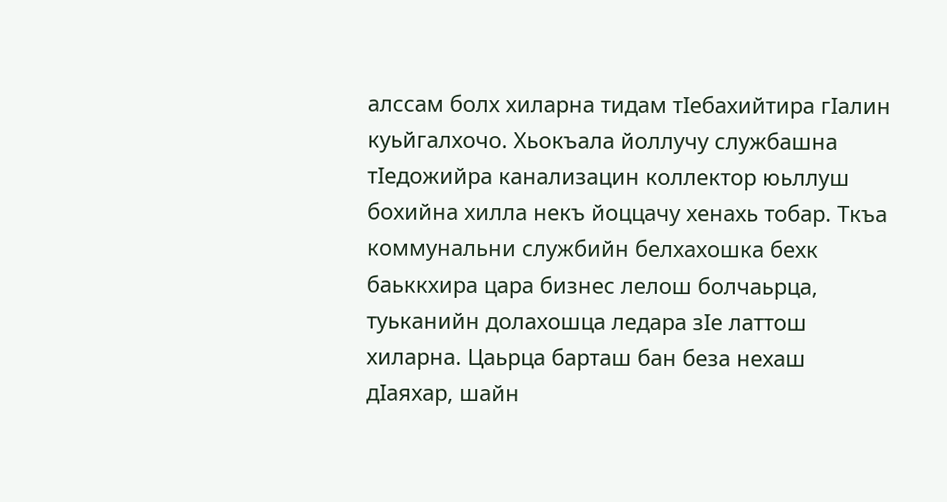алссам болх хиларна тидам тIебахийтира гIалин куьйгалхочо. Хьокъала йоллучу службашна тIедожийра канализацин коллектор юьллуш бохийна хилла некъ йоццачу хенахь тобар. Ткъа коммунальни службийн белхахошка бехк баьккхира цара бизнес лелош болчаьрца, туьканийн долахошца ледара зIе латтош хиларна. Цаьрца барташ бан беза нехаш дIаяхар, шайн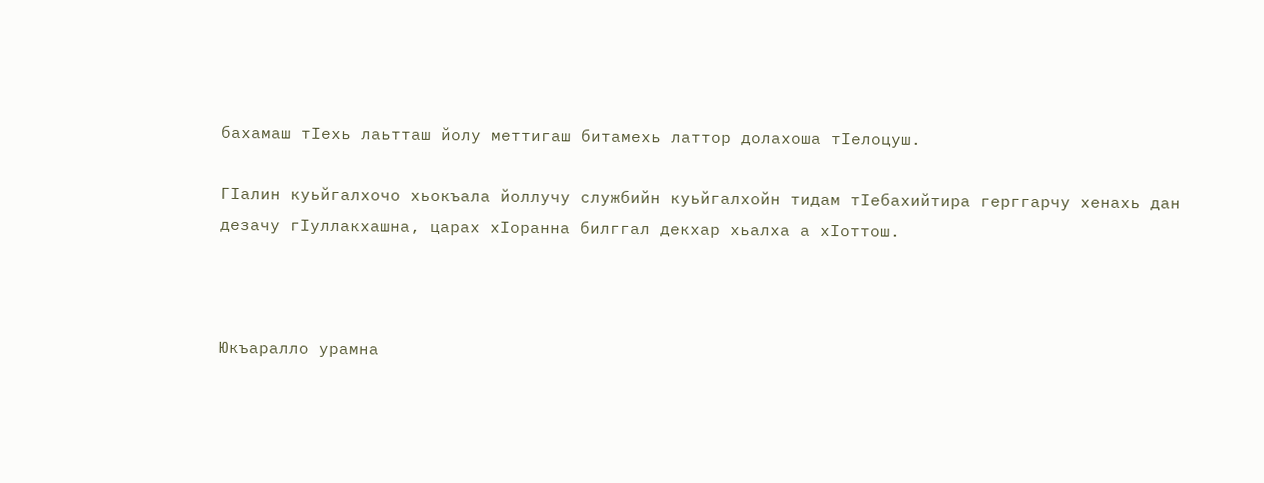бахамаш тIехь лаьтташ йолу меттигаш битамехь латтор долахоша тIелоцуш.

ГIалин куьйгалхочо хьокъала йоллучу службийн куьйгалхойн тидам тIебахийтира герггарчу хенахь дан дезачу гIуллакхашна, царах хIоранна билггал декхар хьалха а хIоттош.



Юкъаралло урамна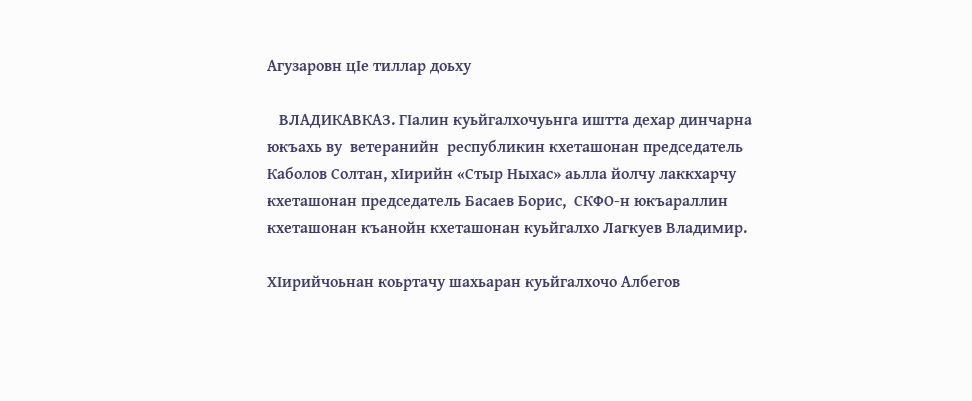Агузаровн цIе тиллар доьху

   ВЛАДИКАВКАЗ. ГIалин куьйгалхочуьнга иштта дехар динчарна юкъахь ву  ветеранийн  республикин кхеташонан председатель Каболов Солтан, хIирийн «Стыр Ныхас» аьлла йолчу лаккхарчу кхеташонан председатель Басаев Борис,  СКФО-н юкъараллин кхеташонан къанойн кхеташонан куьйгалхо Лагкуев Владимир.

ХIирийчоьнан коьртачу шахьаран куьйгалхочо Албегов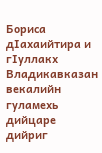Бориса дIахаийтира и гIуллакх Владикавказан векалийн гуламехь дийцаре дийриг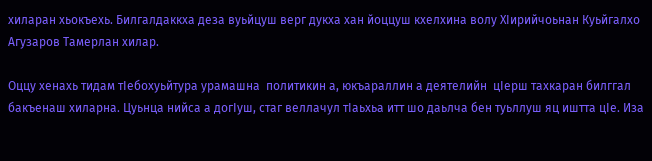хиларан хьокъехь. Билгалдаккха деза вуьйцуш верг дукха хан йоццуш кхелхина волу ХIирийчоьнан Куьйгалхо Агузаров Тамерлан хилар.

Оццу хенахь тидам тIебохуьйтура урамашна  политикин а, юкъараллин а деятелийн  цIерш тахкаран билггал бакъенаш хиларна. Цуьнца нийса а догIуш, стаг веллачул тIаьхьа итт шо даьлча бен туьллуш яц иштта цIе. Иза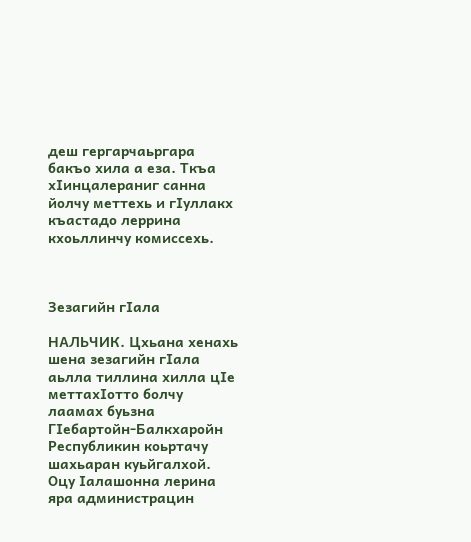деш гергарчаьргара бакъо хила а еза. Ткъа хIинцалераниг санна йолчу меттехь и гIуллакх къастадо леррина кхоьллинчу комиссехь.



Зезагийн гIала

НАЛЬЧИК. Цхьана хенахь шена зезагийн гIала аьлла тиллина хилла цIе меттахIотто болчу лаамах буьзна ГIебартойн-Балкхаройн Республикин коьртачу шахьаран куьйгалхой. Оцу Iалашонна лерина яра администрацин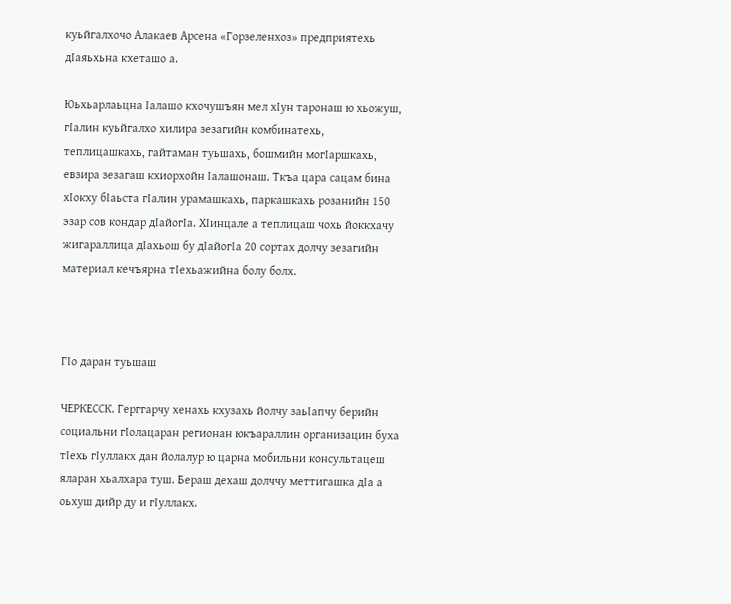куьйгалхочо Алакаев Арсена «Горзеленхоз» предприятехь дIаяьхьна кхеташо а.

Юьхьарлаьцна Iалашо кхочушъян мел хIун таронаш ю хьожуш, гIалин куьйгалхо хилира зезагийн комбинатехь, теплицашкахь, гайтаман туьшахь, бошмийн могIаршкахь, евзира зезагаш кхиорхойн Iалашонаш. Ткъа цара сацам бина хIокху бIаьста гIалин урамашкахь, паркашкахь розанийн 150 эзар сов кондар дIайогIа. ХIинцале а теплицаш чохь йоккхачу жигараллица дIахьош бу дIайогIа 20 сортах долчу зезагийн материал кечъярна тIехьажийна болу болх.



ГIо даран туьшаш

ЧЕРКЕССК. Герггарчу хенахь кхузахь йолчу заьIапчу берийн социальни гIолацаран регионан юкъараллин организацин буха тIехь гIуллакх дан йолалур ю царна мобильни консультацеш яларан хьалхара туш. Бераш дехаш долччу меттигашка дIа а оьхуш дийр ду и гIуллакх.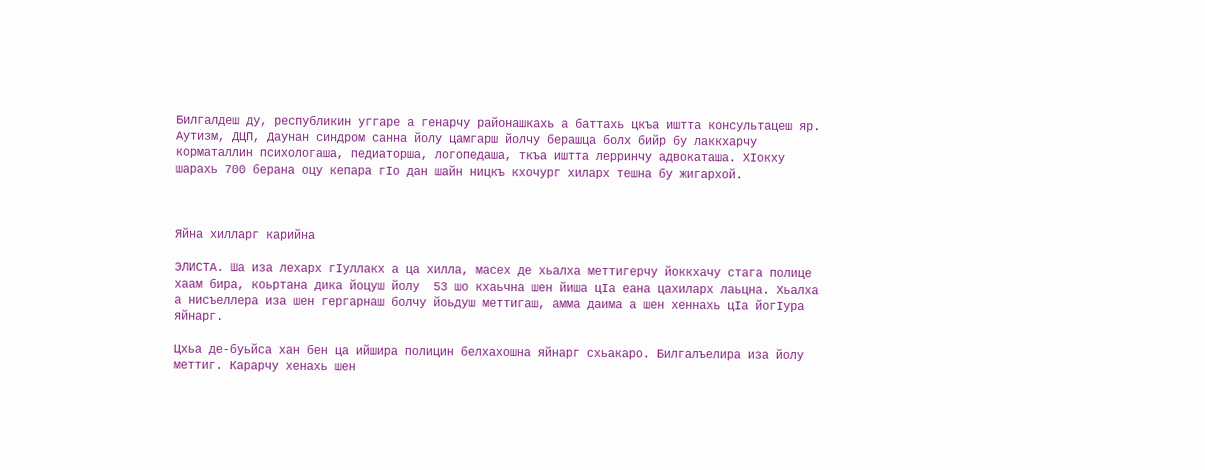Билгалдеш ду, республикин уггаре а генарчу районашкахь а баттахь цкъа иштта консультацеш яр. Аутизм, ДЦП, Даунан синдром санна йолу цамгарш йолчу берашца болх бийр бу лаккхарчу корматаллин психологаша, педиаторша, логопедаша, ткъа иштта лерринчу адвокаташа. ХIокху шарахь 700 берана оцу кепара гIо дан шайн ницкъ кхочург хиларх тешна бу жигархой.



Яйна хилларг карийна

ЭЛИСТА. Ша иза лехарх гIуллакх а ца хилла, масех де хьалха меттигерчу йоккхачу стага полице хаам бира, коьртана дика йоцуш йолу  53 шо кхаьчна шен йиша цIа еана цахиларх лаьцна. Хьалха а нисъеллера иза шен гергарнаш болчу йоьдуш меттигаш, амма даима а шен хеннахь цIа йогIура яйнарг.

Цхьа де-буьйса хан бен ца ийшира полицин белхахошна яйнарг схьакаро. Билгалъелира иза йолу меттиг. Карарчу хенахь шен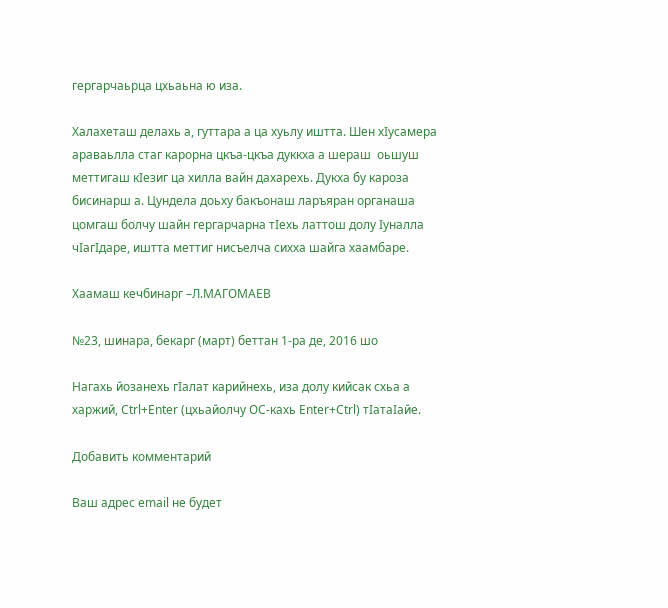гергарчаьрца цхьаьна ю иза.

Халахеташ делахь а, гуттара а ца хуьлу иштта. Шен хIусамера араваьлла стаг карорна цкъа-цкъа дуккха а шераш  оьшуш меттигаш кIезиг ца хилла вайн дахарехь. Дукха бу кароза бисинарш а. Цундела доьху бакъонаш ларъяран органаша цомгаш болчу шайн гергарчарна тIехь латтош долу Iуналла чIагIдаре, иштта меттиг нисъелча сихха шайга хаамбаре.

Хаамаш кечбинарг –Л.МАГОМАЕВ

№23, шинара, бекарг (март) беттан 1-ра де, 2016 шо

Нагахь йозанехь гIалат карийнехь, иза долу кийсак схьа а харжий, Ctrl+Enter (цхьайолчу ОС-кахь Enter+Ctrl) тIатаIайе.

Добавить комментарий

Ваш адрес email не будет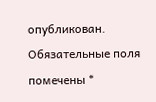опубликован. Обязательные поля помечены *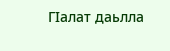ГIалат даьлла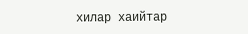хилар хаийтар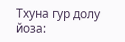Тхуна гур долу йоза: